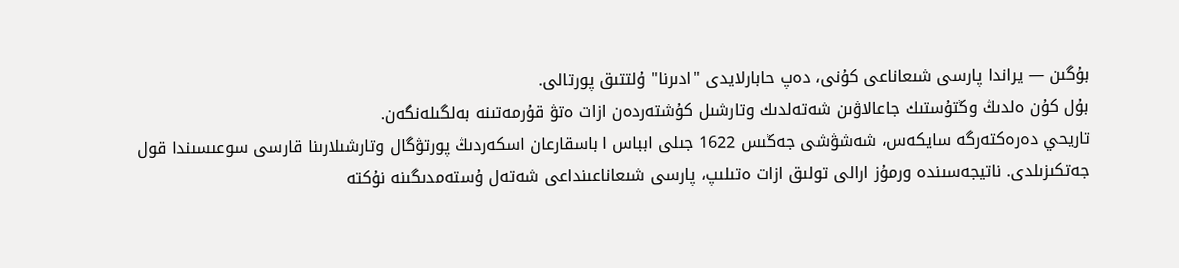بۇگىن — يراندا پارسى شىعاناعى كۇنى، دەپ حابارلايدى "ادىرنا" ۇلتتىق پورتالى.
بۇل كۇن ەلدىڭ وڭتۇستىك جاعالاۋىن شەتەلدىك وتارشىل كۇشتەردەن ازات ەتۋ قۇرمەتىنە بەلگىلەنگەن.
تاريحي دەرەكتەرگە سايكەس، شەشۋشى جەڭىس 1622 جىلى ابباس I باسقارعان اسكەردىڭ پورتۋگال وتارشىلارىنا قارسى سوعىسىندا قول جەتكىزىلدى. ناتيجەسىندە ورمۇز ارالى تولىق ازات ەتىلىپ، پارسى شىعاناعىنداعى شەتەل ۇستەمدىگىنە نۇكتە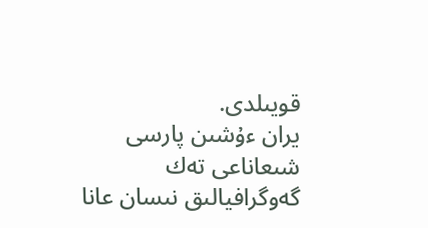قويىلدى.
يران ءۇشىن پارسى شىعاناعى تەك گەوگرافيالىق نىسان عانا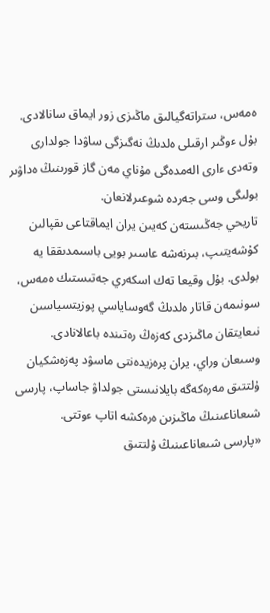ەمەس، ستراتەگيالىق ماڭىزى زور ايماق سانالادى. بۇل ءوڭىر ارقىلى ەلدىڭ نەگىزگى ساۋدا جولدارى وتەدى ءارى الەمدەگى مۇناي مەن گاز قورىنىڭ ەداۋىر بولىگى وسى جەردە شوعىرلانعان.
تاريحي جەڭىستەن كەيىن يران ايماقتاعى ىقپالىن كۇشەيتىپ، بىرنەشە عاسىر بويى باسىمدىققا يە بولدى. بۇل وقيعا تەك اسكەري جەتىستىك ەمەس، سونىمەن قاتار ەلدىڭ گەوساياسي پوزيتسياسىن نىعايتقان ماڭىزدى كەزەڭ رەتىندە باعالانادى.
وسىعان وراي، يران پرەزيدەنتى ماسۋد پەزەشكيان ۇلتتىق مەرەكەگە بايلانىستى جولداۋ جاساپ، پارسى شىعاناعىنىڭ ماڭىزىن ەرەكشە اتاپ ءوتتى.
«پارسى شىعاناعىنىڭ ۇلتتىق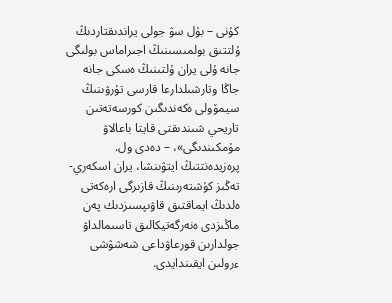كۇنى – بۇل سۋ جولى يراندىقتاردىڭ ۇلتتىق بولمىسىنىڭ اجىراماس بولىگى جانە ۇلى يران ۇلتىنىڭ ەسكى جانە جاڭا وتارشىلدارعا قارسى تۇرۋىنىڭ سيمۆولى ەكەندىگىن كورسەتەتىن تاريحي شىندىقتى قايتا باعالاۋ مۇمكىندىگى»، – دەدى ول.
پرەزيدەنتتىڭ ايتۋىنشا، يران اسكەري-تەڭىز كۇشتەرىنىڭ قازىرگى ارەكەتى ەلدىڭ ايماقتىق قاۋىپسىزدىك پەن ماڭىزدى ەنەرگەتيكالىق تاسىمالداۋ جولدارىن قورعاۋداعى شەشۋشى ءرولىن ايقىندايدى.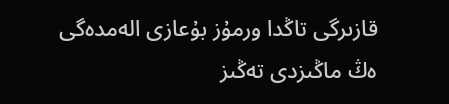قازىرگى تاڭدا ورمۇز بۇعازى الەمدەگى ەڭ ماڭىزدى تەڭىز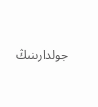جولدارىنىڭ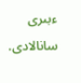ءبىرى سانالادى.